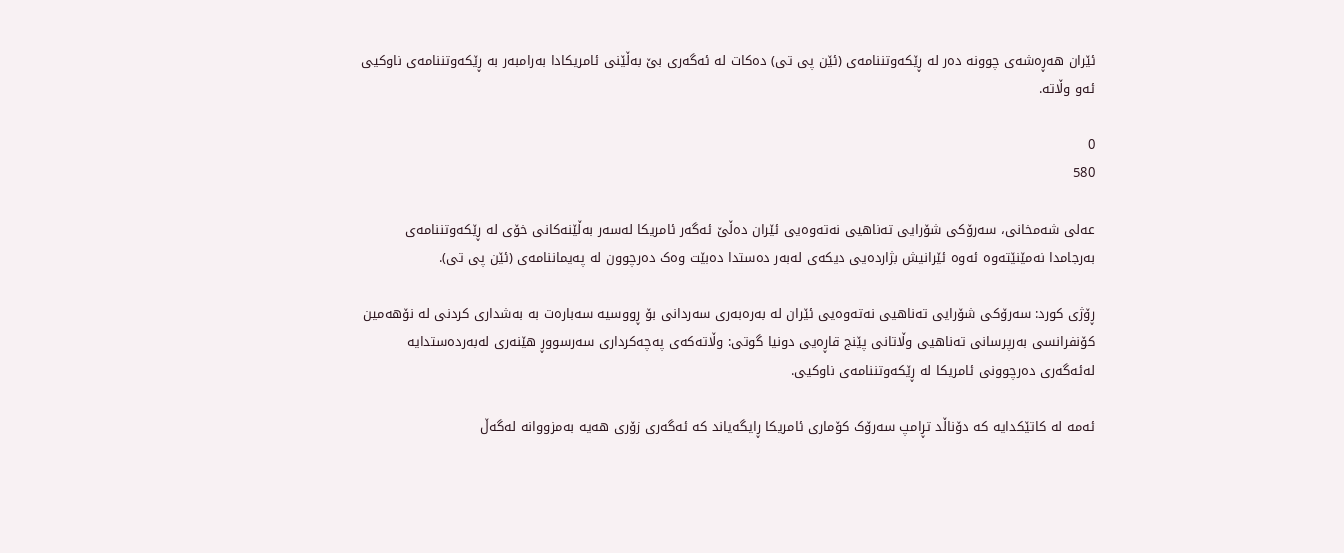ئێران هەڕەشەی چوونە دەر لە ڕێکەوتننامەی (ئێن پی تی) دەکات لە ئەگەری بێ بەڵێنی ئامریکادا بەرامبەر بە ڕێکەوتننامەی ناوکیی ئەو وڵاتە.

0
580

عەلی شەمخانی، سەرۆکی شۆرایی تەناهیی نەتەوەیی ئێران دەڵێ ئەگەر ئامریکا لەسەر بەڵێنەکانی خۆی لە ڕێکەوتننامەی بەرجامدا نەمێنێتەوە ئەوە ئێرانیش بژاردەیی دیکەی لەبەر دەستدا دەبێت وەک دەرچوون لە پەیماننامەی (ئێن پی تی).

ڕۆژی کورد: سەرۆکی شۆرایی تەناهیی نەتەوەیی ئێران لە بەرەبەری سەردانی بۆ ڕووسیە سەبارەت بە بەشداری کردنی لە نۆهەمین کۆنفرانسی بەرپرسانی تەناهیی وڵاتانی پێنج قاڕەیی دونیا گوتی: وڵاتەکەی پەچەکرداری سەرسووڕ هێنەری لەبەردەستدایە لەئەگەری دەرچوونی ئامریکا لە ڕێکەوتننامەی ناوکیی.

ئەمە لە کاتێکدایە کە دۆناڵد تڕامپ سەرۆک کۆماری ئامریکا ڕایگەیاند کە ئەگەری زۆری هەیە بەمزووانە لەگەڵ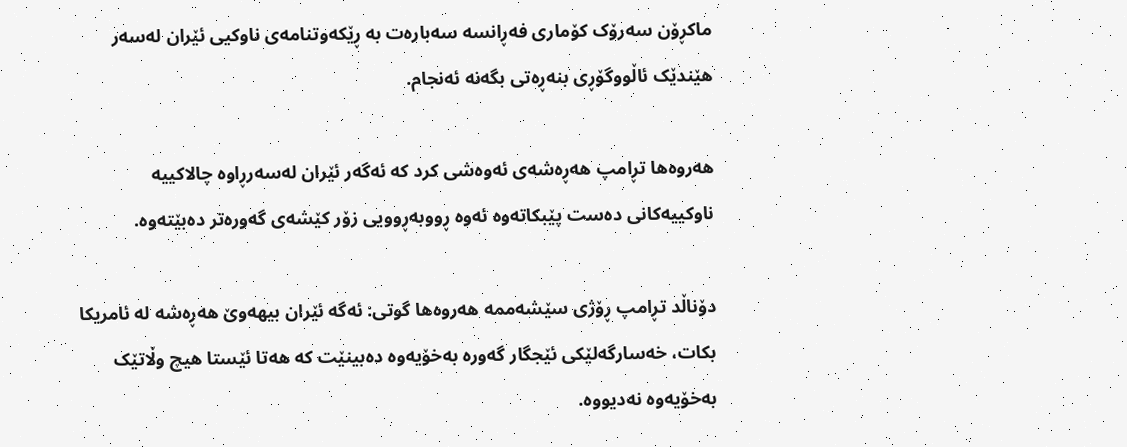ماکڕۆن سەرۆک کۆماری فەڕانسە سەبارەت بە ڕێکەوتنامەی ناوکیی ئێران لەسەر هێندێک ئاڵووگۆڕی بنەڕەتی بگەنە ئەنجام.

هەروەها تڕامپ هەڕەشەی ئەوەشی کرد کە ئەگەر ئێران لەسەرڕاوە چالاکییە ناوکییەکانی دەست پێبکاتەوە ئەوە ڕووبەڕوویی زۆر کێشەی گەورەتر دەبێتەوە.

دۆناڵد تڕامپ ڕۆژی سێشەممە هەروەها گوتی: ئەگە ئێران بیهەوێ هەڕەشە لە ئامریکا بکات، خەسارگەلێکی ئێجگار گەورە بەخۆیەوە دەبینێت کە هەتا ئێستا هیچ وڵاتێک بەخۆیەوە نەدیووە.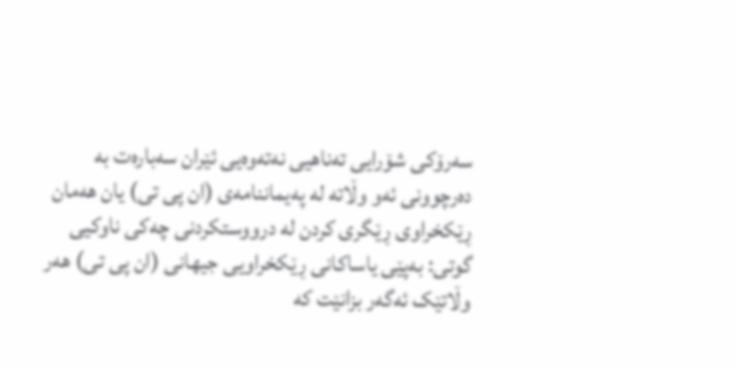سەرۆکی شۆرایی تەناهیی نەتەوەیی ئێران سەبارەت بە دەرچوونی ئەو وڵاتە لە پەیماننامەی (ان پی تی) یان هەمان ڕێکخراوی ڕێگری کردن لە درووستکردنی چەکی ناوکیی گوتی: بەپێی یاساکانی ڕێکخراویی جیهانی (ان پی تی) هەر وڵاتێک ئەگەر بزانێت کە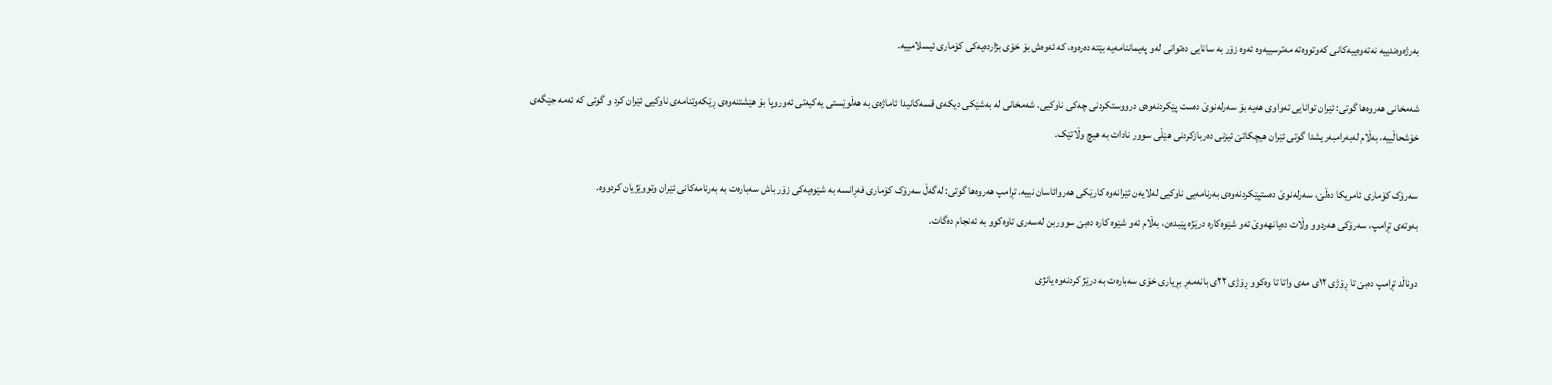بەرژەوەندییە نەتەوەییەکانی کەوتووەتە مەترسییەوە ئەوە زۆر بە سانایی دەتوانی لەو پەیماننامەیە بێتە دەرەوە، کە ئەوەش بۆ خۆی بژاردەیەکی کۆماری ئیسلامییە.

شەمخانی هەروەها گوتی: ئێران توانایی تەواوی هەیە بۆ سەرلەنوێ دەست پێکردنەوەی درووستکردنی چەکی ناوکیی. شەمخانی لە بەشێکی دیکەی قسەکانیدا ئاماژەی بە هەڵوێستی یەکیەتی ئەوروپا بۆ هێشتنەوەی ڕێکەوتنامەی ناوکیی ئێران کرد و گوتی کە ئەمە جێگەی خۆشحاڵییە، بەڵام لەبەرامبەریشدا گوتی ئێران هیچکاتێ ئیزنی دەربازکردنی هێڵی سوور نادات بە هیچ وڵاتێک.

سەرۆک کۆماری ئامریکا دەڵێ، سەرلەنوێ دەستپێکردنەوەی بەرنامەیی ناوکیی لەلایەن ئێرانەوە کارێکی هەروائاسان نییە. تڕامپ هەروەها گوتی: لەگەڵ سەرۆک کۆماری فەڕانسە بە شێوەیەکی زۆر باش سەبارەت بە بەرنامەکانی ئێران وتووێژیان کردووە.
بەوتەی تڕامپ، سەرۆکی هەردوو وڵات دەیانهەوێ ئەو شێوەکارە درێژە پێبدەن، بەڵام ئەو شێوە کارە دەبێ سووربن لەسەری تاوەکوو بە ئەنجام دەگات.

دوناڵد تڕامپ دەبێ تا ڕۆژی ۱۲ی مەی واتا تا وەکوو ڕۆژی ۲۲ی بانەمەڕ بڕیاری خۆی سەبارەت بە درێژ کردنەوە یانژی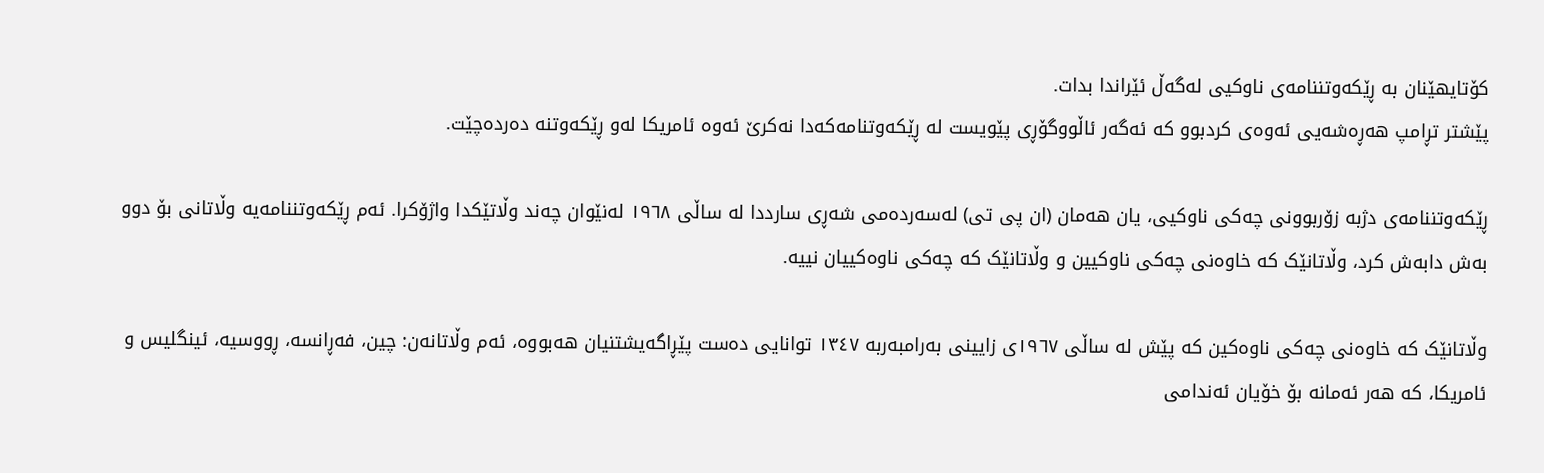کۆتایهێنان بە ڕێکەوتننامەی ناوکیی لەگەڵ ئێراندا بدات.
پێشتر تڕامپ هەڕەشەیی ئەوەی کردبوو کە ئەگەر ئاڵووگۆڕی پێویست لە ڕێکەوتنامەکەدا نەکرێ ئەوە ئامریکا لەو ڕێکەوتنە دەردەچێت.

ڕێکەوتننامەی دژبە زۆربوونی چەکی ناوکیی، یان هەمان (ان پی تی) لەسەردەمی شەڕی سارددا لە ساڵی ۱۹٦٨ لەنێوان چەند وڵاتێکدا واژۆکرا. ئەم ڕێکەوتننامەیە وڵاتانی بۆ دوو بەش دابەش کرد، وڵاتانێک کە خاوەنی چەکی ناوکیین و وڵاتانێک کە چەکی ناوەکییان نییە.

وڵاتانێک کە خاوەنی چەکی ناوەکین کە پێش لە ساڵی ۱۹٦۷ی زایینی بەرامبەربە ۱۳٤۷ توانایی دەست پێڕاگەیشتنیان هەبووە، ئەم وڵاتانەن: چین، فەڕانسە، ڕووسیە، ئینگلیس و ئامریکا، کە هەر ئەمانە بۆ خۆیان ئەندامی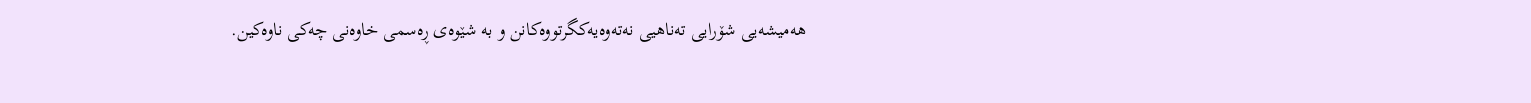هەمیشەیی شۆرایی تەناهیی نەتەوەیەکگرتووەکانن و بە شێوەی ڕەسمی خاوەنی چەکی ناوەکین.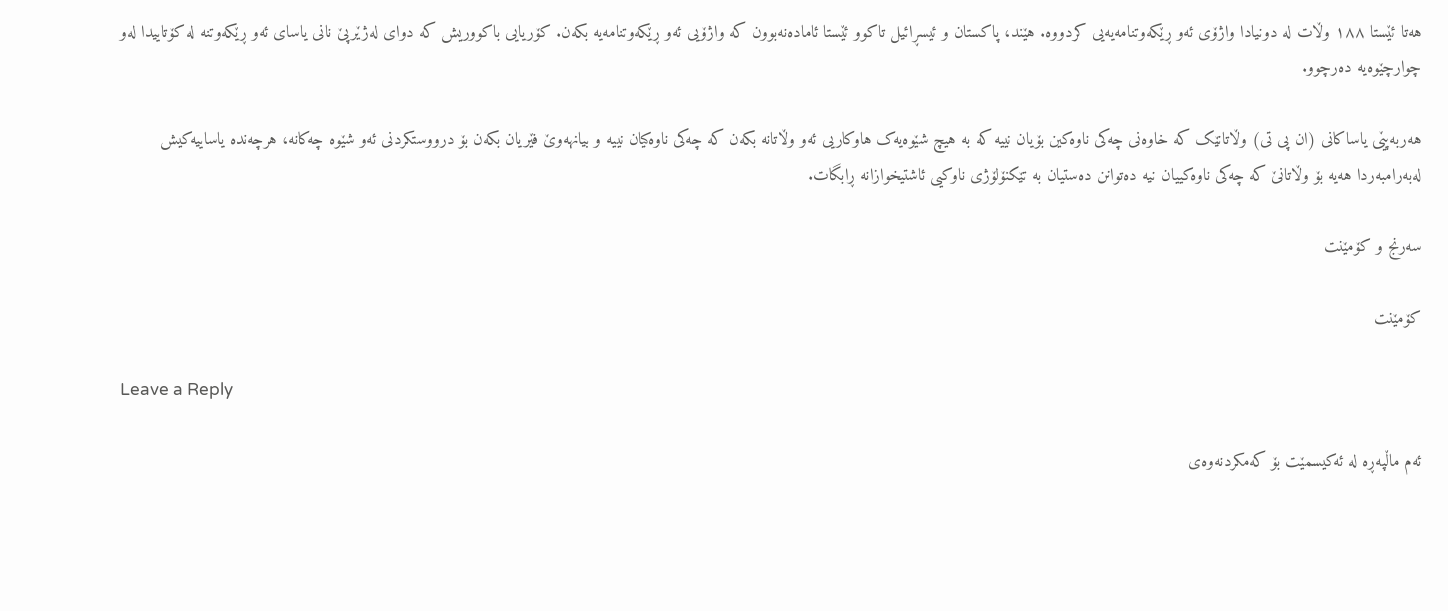هەتا ئێستا ۱٨٨ وڵات لە دونیادا واژۆی ئەو ڕێکەوتنامەیەیی کردووە. هێند، پاکستان و ئیسڕائیل تاکوو ئێستا ئامادەنەبوون کە واژۆیی ئەو ڕێکەوتنامەیە بکەن. کۆریایی باکووریش کە دوای لەژێرپێ نانی یاسای ئەو ڕێکەوتنە لە کۆتاییدا لەو چوارچێوەیە دەرچوو.

هەربەپێی یاساکانی (ان پی تی) وڵاتانێک کە خاوەنی چەکی ناوەکین بۆیان نییە کە بە هیچ شێوەیەک هاوکاریی ئەو وڵاتانە بکەن کە چەکی ناوەکیان نییە و بیانهەوێ فێریان بکەن بۆ درووستکردنی ئەو شێوە چەکانە، هرچەندە یاساییەکیش لەبەرامبەردا هەیە بۆ وڵاتانێ کە چەکی ناوەکییان نیە دەتوانن دەستیان بە تێکنۆلۆژی ناوکیی ئاشتیخوازانە ڕابگات.

سه‌رنج و كۆمێنت

كۆمێنت

Leave a Reply

ئەم ماڵپەڕە لە ئەکیسمێت بۆ کەمکردنەوەی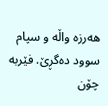هەرزە واڵە و سپام سوود دەگڕێ. فێربە چۆن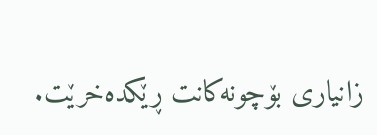زانیاری بۆچونەکانت ڕێکدەخرێت.